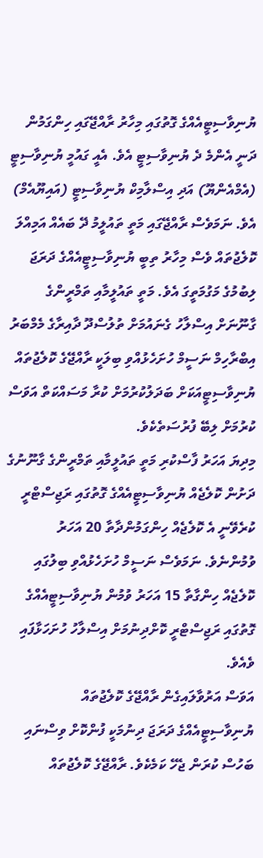ޔުނިވާސިޓީއެއްގެ ގޮތުގައި މިހާރު ރާއްޖޭގައި ހިންގަމުން ދަނީ އެންމެ ދެ ޔުނިވާސިޓީ އެވެ. އެއީ ގައުމީ ޔުނިވާސިޓީ (އެމްއެންޔޫ) އަދި އިސްލާމިކް ޔުނިވާސިޓީ (އައިޔޫއެމް) އެވެ. ނަމަވެސް ރާއްޖޭގައި މަތީ ތައުލީމު ދޭ ބައެއް އަމިއްލަ ކޮލެޖުތައް ވެސް މިހާރު ތިބީ ޔުނިވާސިޓީއެއްގެ ދަރަޖަ ލިބުމުގެ މަގުމަތީގަ އެވެ. މަތީ ތައުލީމާއި ތަމްރީންގެ ގާނޫނަށް އިސްލާހު ގެނައުމަށް ތުލުސްދޫ ދާއިރާގެ މެމްބަރު އިބްރާހިމް ނަސީމް ހުށަހެޅުއްވި ބިލަކީ ރާއްޖޭގެ ކޮލެޖުތައް ޔުނިވާސިޓީއަކަށް ބަދަލުކުރުމަށް ކުރާ މަސައްކަތް އަވަސް ކުރުމަށް ލިބޭ ފުރުސަތެކެވެ.
މިދިޔަ އަހަރު ފާސްކުރި މަތީ ތައުލީމާއި ތަމްރީންގެ ގާނޫނުގެ ދަށުން ކޮލެޖެއް ޔުނިވާސިޓީއެއްގެ ގޮތުގައި ރަޖިސްޓްރީ ކުރެވޭނީ އެ ކޮލެޖެއް ހިންގަމުންދާތާ 20 އަހަރު ވުމުންނެވެ. ނަމަވެސް ނަސީމް ހުށަހެޅުއްވި ބިލުގައި ކޮލެޖެއް ހިންގާތާ 15 އަހަރު ވުމުން ޔުނިވާސިޓީއެއްގެ ގޮތުގައި ރަޖިސްޓްރީ ކޮށްދިނުމަށް އިސްލާހު ހުށަހަޅާފައި ވެއެވެ.
އަވަސް އަރުވާލައިގެން ރާއްޖޭގެ ކޮލެޖުތައް ޔުނިވާސިޓީއެއްގެ ދަރަޖަ ދިނުމަކީ ފުންކޮށް ވިސްނައި ބަހުސް ކުރަން ޖެހޭ ކަމެކެވެ. ރާއްޖޭގެ ކޮލެޖުތައް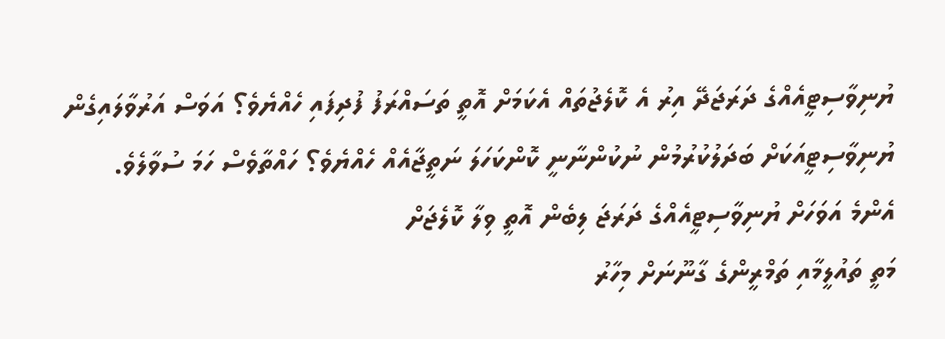ޔުނިވާސިޓީއެއްގެ ދަރަޖަދޭ އިރު އެ ކޮލެޖުތައް އެކަމަށް އޮތީ ތަސައްރަފު ފުދިފައި ހެއްޔެވެ؟ އަވަސް އަރުވާލައިގެން ޔުނިވާސިޓީއަކަށް ބަދަލުކުރުމުން ނުކުންނާނީ ކޮންކަހަލަ ނަތީޖާއެއް ހެއްޔެވެ؟ ހައްތާވެސް ހަމަ ސުވާލެވެ.
އެންމެ އަވަހަށް ޔުނިވާސިޓީއެއްގެ ދަރަޖަ ލިބެން އޮތީ ވިލާ ކޮލެޖަށް
މަތީ ތައުލީމާއި ތަމްރީންގެ ގާނޫނަށް މިހާރު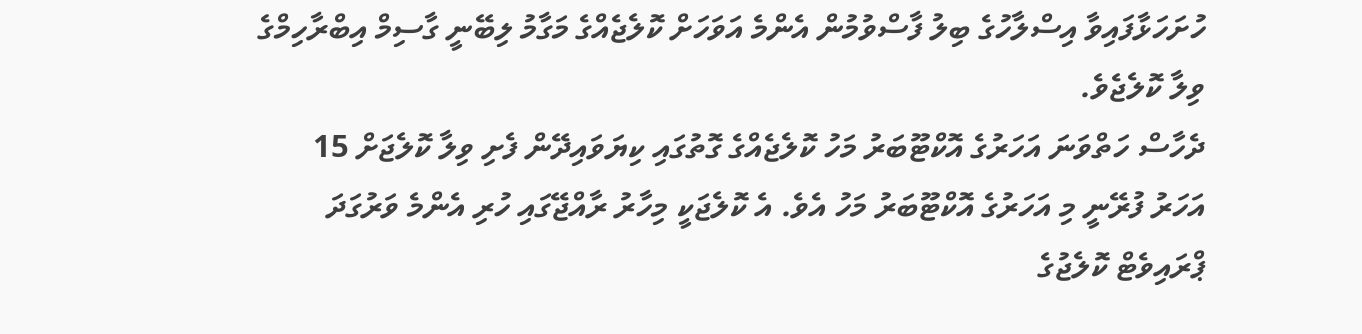ހުށަހަޅާފައިވާ އިސްލާހުގެ ބިލު ފާސްވުމުން އެންމެ އަވަހަށް ކޮލެޖެއްގެ މަގާމު ލިބޭނީ ގާސިމް އިބްރާހިމްގެ ވިލާ ކޮލެޖެވެ.
ދެހާސް ހަތްވަނަ އަހަރުގެ އޮކްޓޫބަރު މަހު ކޮލެޖެއްގެ ގޮތުގައި ކިޔަވައިދޭން ފެށި ވިލާ ކޮލެޖަށް 15 އަހަރު ފުރޭނީ މި އަހަރުގެ އޮކްޓޫބަރު މަހު އެވެ. އެ ކޮލެޖަކީ މިހާރު ރާއްޖޭގައި ހުރި އެންމެ ވަރުގަދަ ޕްރައިވެޓް ކޮލެޖުގެ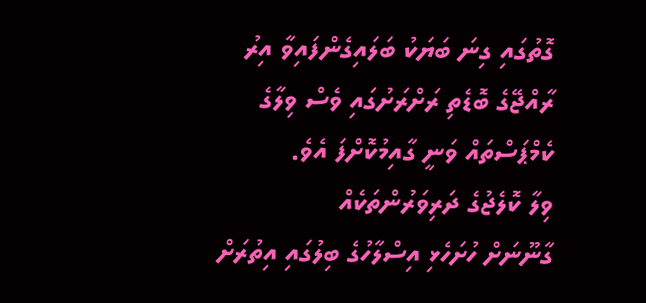ގޮތުގައި ގިނަ ބަޔަކު ބަލައިގެންފައިވާ އިރު ރާއްޖޭގެ ބޮޑެތި ރަށްރަށުގައި ވެސް ވިލާގެ ކެމްޕަސްތައް ވަނީ ގާއިމުކޮށްފަ އެވެ.
ވިލާ ކޮލެޖުގެ ދަރިވަރުންތަކެއް
ގާނޫނަށް ހުށަހެޅި އިސްލާހުގެ ބިލުގައި އިތުރަށް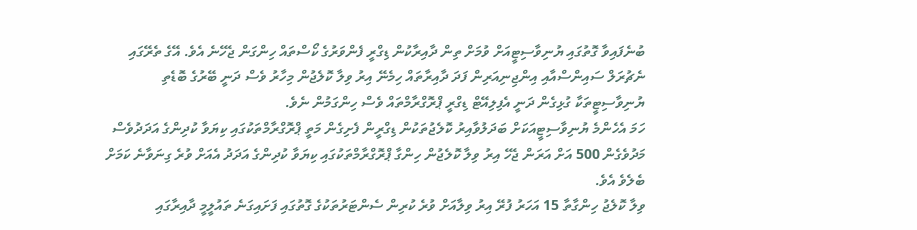ބުނެފައިވާ ގޮތުގައި ޔުނިވާސިޓީއަށް ވުމަށް ތިން ދާއިރާކުން ޑިގްރީ ފެންވަރުގެ ކޯސްތައް ހިންގަން ޖެހޭނެ އެވެ. އޭގެ ތެރޭގައި ނެޗުރަލް ސައިންސްއާއި އިންޖިނިއަރިން ފަދަ ދާއިރާތައް ހިމެނޭ އިރު ވިލާ ކޮލެޖުން މިހާރު ވެސް ދަނީ ބޭރުގެ ބޮޑެތި ޔުނިވާސިޓީތަކާ ގުޅިގެން ދަނީ އެފިލިއޭޓް ޑިގްރީ ޕްރޮގްރާމްތައް ވެސް ހިންގަމުން ނެވެ.
ހަމަ އެހެންމެ ޔުނިވާސިޓީއަކަށް ބަދަލުވާއިރު ކޮލެޖުތަކުން ޑިގްރީން ފެށިގެން މަތީ ޕްރޮގްރާމްތަކުގައި ކިޔަވާ ކުދިންގެ އަދަދުވެސް މަދުވެގެން 500 އަށް އަރަން ޖެހޭ އިރު ވިލާ ކޮލެޖުން ހިންގާ ޕްރޮގްރާމްތަކުގައި ކިޔަވާ ކުދިންގެ އަދަދު އެއަށް ވުރެ ގިނަވާނެ ކަމަށް ބެލެވެ އެވެ.
ވިލާ ކޮލެޖު ހިންގާތާ 15 އަހަރު ފުރޭ އިރު ވިލާއަށް ވުރެ ކުރިން ސެންޓަރުތަކުގެ ގޮތުގައި ފަށައިގަނެ ތައުލީމީ ދާއިރާގައި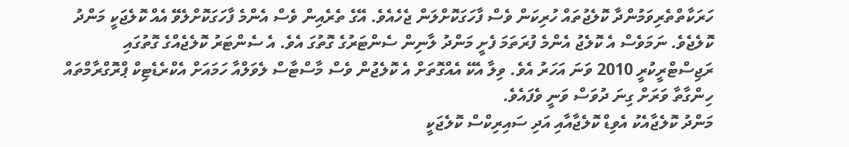ހަރަކާތްތެރިވަމުންދާ ކޮލެޖުތައް ހުރިކަން ވެސް ފާހަގަކޮށްލަން ޖެހެއެވެ. އޭގެ ތެރެއިން ވެސް އެންމެ ފާހަގަކޮށްލެވޭ އެއް ކޮލެޖަކީ މަންދު ކޮލެޖެވެ. ނަމަވެސް އެ ކޮލެޖު އެންމެ ފުރަތަމަ ފެށީ މަންދު ލާނިން ސެންޓަރުގެ ގޮތުގަ އެވެ. އެ ސެންޓަރު ކޮލެޖެއްގެ ގޮތުގައި ރަޖިސްޓްރީކުރީ 2010 ވަނަ އަހަރު އެވެ. ވިލާ އެކޭ އެއްގޮތަށް އެ ކޮލެޖުން ވެސް މާސްޓާސް ލެވަލްއާ ހަމައަށް އެކްރެޑެޓިކް ޕްރޮގްރާމްތައް ހިންގާތާ ވަރަށް ގިނަ ދުވަސް ވަނީ ވެފައެވެ.
މަންދު ކޮލެޖާއެކު އެވިޑް ކޮލެޖާއާއި އަދި ސައިރިކްސް ކޮލެޖަކީ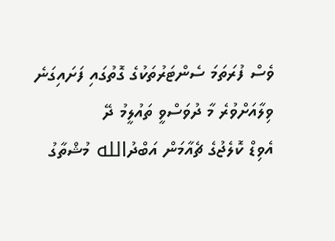ވެސް ފުރަތަމަ ސެންޓަރުތަކުގެ ގޮތުގައި ފަށައިގަނެ ވިލާއަށްވުރެ މާ ދުވަސްވީ ތައުލީމު ދޭ
އެވިޑް ކޮލެޖުގެ ޗެއާމަން އަބްދުالله މުޝްތާގު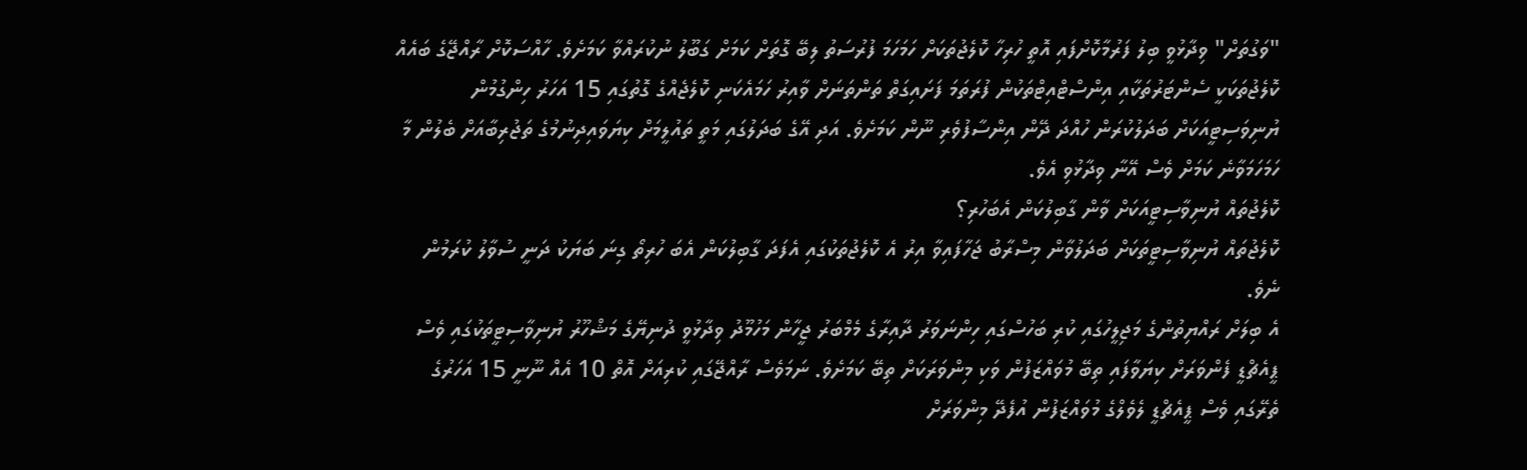"ވަގުތަށް" ވިދާޅުވީ ބިލު ފަރުމާކޮށްފައި އޮތީ ހުރިހާ ކޮލެޖުތަކަށް ހަމަހަމަ ފުރުސަތު ލިބޭ ގޮތަށް ކަމަށް ގަބޫލު ނުކުރައްވާ ކަމަށެވެ. ހާއްސަކޮށް ރާއްޖޭގެ ބައެއް ކޮލެޖުތަކަކީ ސެންޓަރުތަކާއި އިންސްޓްއިޓްތަކުން ފުރަތަމަ ފަށައިގަތް ތަންތަނަށް ވާއިރު ހަމައެކަނި ކޮލެޖެއްގެ ގޮތުގައި 15 އަހަރު ހިންގުމުން ޔުނިވަސިޓީއަކަށް ބަދަލުކުރަން ހުއްދަ ދޭން އިންސާފުވެރި ނޫން ކަމަށެވެ. އަދި އޭގެ ބަދަލުގައި މަތީ ތައުލީމަށް ކިޔަވައިދިނުމުގެ ތަޖުރިބާއަށް ބެލުން މާ ހަމަހަމަވާނެ ކަމަށް ވެސް އޭނާ ވިދާޅުވި އެވެ.
ކޮލެޖުތައް ޔުނިވާސިޓީއަކަށް ވާން ގާބިލުކަން އެބަހުރި؟
ކޮލެޖުތައް ޔުނިވާސިޓީތަކަށް ބަދަލުވާން މިސްރާބު ޖަހާފައިވާ އިރު އެ ކޮލެޖުތަކުގައި އެފަދަ ގާބިލުކަން އެބަ ހުރިތޯ ގިނަ ބަޔަކު ދަނީ ސުވާލު ކުރަމުން ނެވެ.
އެ ބިލަށް ރައްޔިތުންގެ މަޖިލީހުގައި ކުރި ބަހުސްގައި ހިންނަވަރު ދާއިރާގެ މެމްބަރު ޖީހާން މަހުމޫދު ވިދާޅުވީ ދުނިޔޭގެ މަޝްހޫރު ޔުނިވާސިޓީތަކުގައި ވެސް ޕީއެޗްޑީ ފެންވަރަށް ކިޔަވާފައި ތިބޭ މުވައްޒަފުން ވަކި މިންވަރަކަށް ތިބޭ ކަމަށެވެ. ނަމަވެސް ރާއްޖޭގައި ކުރިއަށް އޮތް 10 އެއް ނޫނީ 15 އަހަރުގެ ތެރޭގައި ވެސް ޕީއެޗްޑީ ލެވެލްގެ މުވައްޒަފުން އުފެދޭ މިންވަރަށް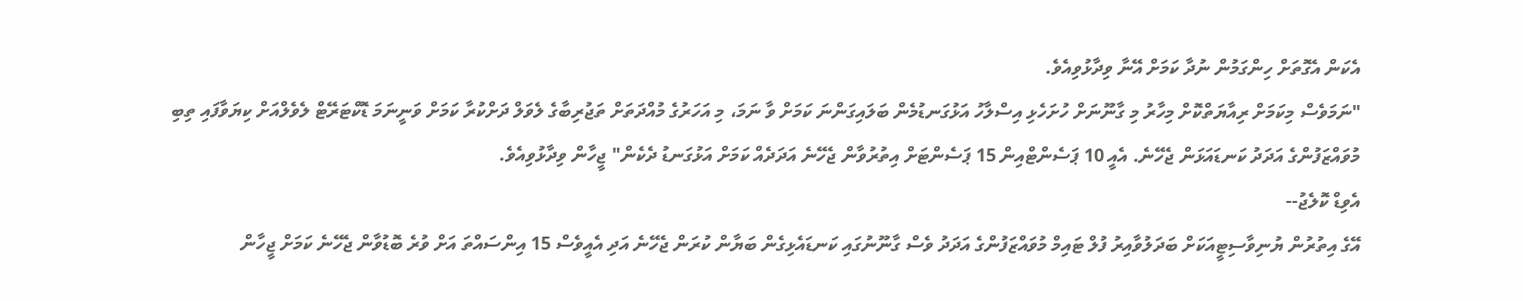އެކަން އެގޮތަށް ހިންގަމުން ނުދާ ކަމަށް އޭނާ ވިދާޅުވިއެވެ.
"ނަމަވެސް މިކަމަށް ރިއާޔަތްކޮށް މިހާރު މި ގާނޫނަށް ހުށަހެޅި އިސްލާހު އަޅުގަނޑުމެން ބަލައިގަންނަ ކަމަށް ވާ ނަމަ، މި އަހަރުގެ މުއްދަތަށް ތަޖުރިބާގެ ލެވަލް ދަށްކުރާ ކަމަށް ވަނީނަމަ ޑޮކްޓަރޭޓް ލެވެލްއަށް ކިޔަވާފައި ތިބި މުވައްޒަފުންގެ އަދަދު ކަނޑައަޅަން ޖެހޭނެ. އެއީ 10 ޕަސެންޓްއިން 15 ޕަސެންޓަށް އިތުރުވާން ޖެހޭނެ އަދަދެއް ކަމަށް އަޅުގަނޑު ދެކެން" ޖީހާން ވިދާޅުވިއެވެ.
އެވިޑް ކޮލެޖު--
އޭގެ އިތުރުން ޔުނިވާސިޓީއަކަށް ބަދަލުވާއިރު ފުލް ޓައިމް މުވައްޒަފުންގެ އަދަދު ވެސް ގާނޫނުގައި ކަނޑައެޅިގެން ބަޔާން ކުރަން ޖެހޭނެ އަދި އެއީވެސް 15 އިންސައްތަ އަށް ވުރެ ބޮޑުވާން ޖެހޭނެ ކަމަށް ޖީހާން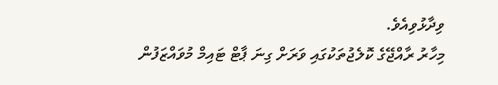ވިދާޅުވިއެވެ.
މިހާރު ރާއްޖޭގެ ކޮލެޖުތަކުގައި ވަރަށް ގިނަ ޕާޓް ޓައިމް މުވައްޒަފުން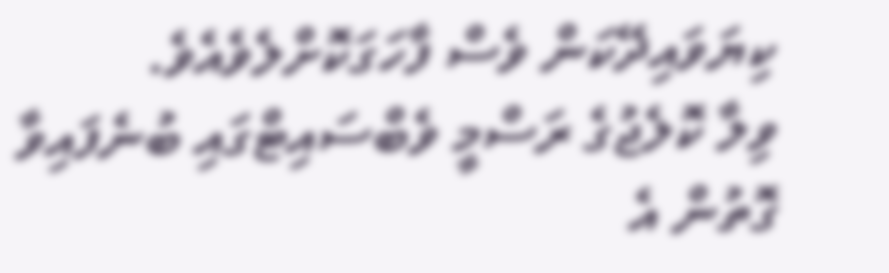ކިޔަވައިދޭކަން ވެސް ފާހަގަކޮށްލެވެއެވެ.
ވިލާ ކޮލެޖުގެ ރަސްމީ ވެބްސައިޓްގައި ބުނެފައިވާ ގޮތުން އެ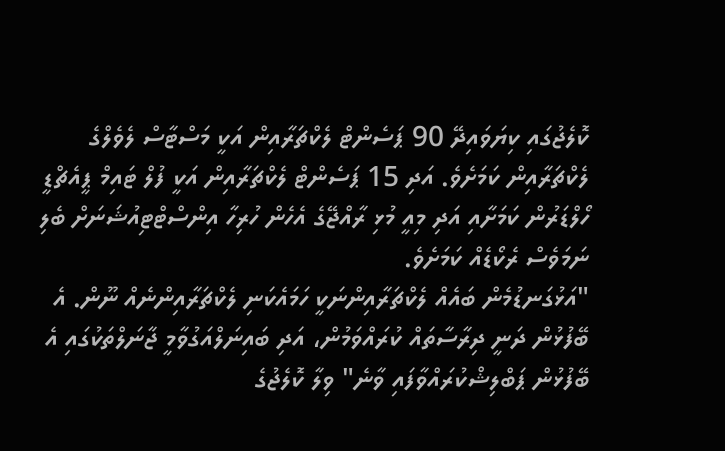ކޮލެޖުގައި ކިޔަވައިދޭ 90 ޕަސެންޓް ލެކްޗަރާއިން އަކީ މަސްޓާސް ލެވެލްގެ ލެކްޗަރާއިން ކަމަށެވެ. އަދި 15 ޕަސެންޓް ލެކްޗަރާއިން އަކީ ފުލް ޓައިމް ޕީއެޗްޑީ ހޯލްޑަރުން ކަމަށާއި އަދި މިއީ މުޅި ރާއްޖޭގެ އެހެން ހުރިހާ އިންސްޓްޓިއުޝަނަށް ބެލި ނަމަވެސް ރެކޯޑެއް ކަމަށެވެ.
"އަޅުގަނޑުމެން ބައެއް ލެކްޗަރާއިންނަކީ ހަމައެކަނި ލެކްޗަރާއިންނެއް ނޫން. އެ ބޭފުޅުން ދަނީ ދިރާސާތައް ކުރައްވަމުން، އަދި ބައިނަލްއަގުވާމީ ޖާނަލްތަކުގައި އެ ބޭފުޅުން ޕަބްލިޝްކުރައްވާފައި ވާނެ" ވިލާ ކޮލެޖުގެ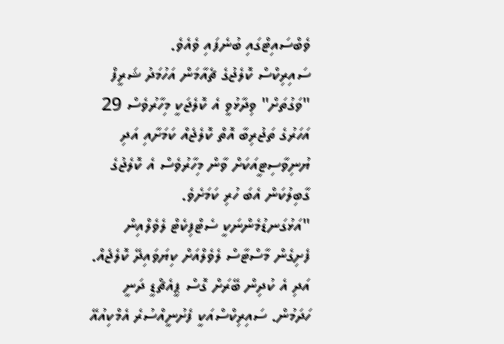ވެބްސައިޓްގައި ބުނެފައި ވެއެވެ.
ސައިރިކްސް ކޮލެޖުގެ ޗެއާމަން އަހުމަދު ޝަރީފް "ވަގުތަށް" ވިދާޅުވީ އެ ކޮލެޖަކީ މިހާރުވެސް 29 އަހަރުގެ ތަޖުރިބާ އޮތް ކޮލެޖެއް ކަމަށާއި އަދި ޔުނިވާސިޓީއަކަށް ވާން މިހާރުވެސް އެ ކޮލެޖުގެ ގާބިލުކަން އެބަ ހުރި ކަމަށެވެ.
"އަޅުގަނޑުމެންނަކީ ސެޓްފިކެޓް ލެވެލްއިން ފެށިގެން މާސްޓާސް ލެވެލްއަށް ކިޔަވައިދޭ ކޮލެޖެއް. އަދި އެ ކުދިން ބޭރަށް ގޮސް ޕީއެޗްޑީ ދަނީ ހަދަމުން. ސައިރިކްސްއަކީ ފެށުނީއްސުރެ އެމްކިއުއޭ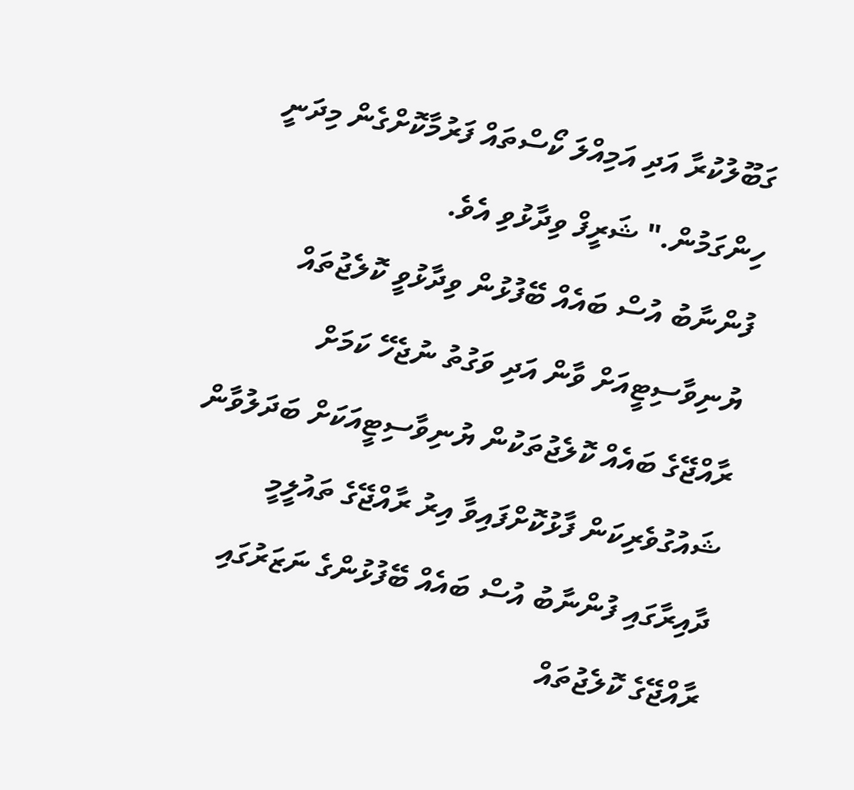ގަބޫލުކުރާ އަދި އަމިއްލަ ކޯސްތައް ފަރުމާކޮށްގެން މިދަނީ ހިންގަމުން." ޝަރީފް ވިދާޅުވި އެވެ.
ފުންނާބު އުސް ބައެއް ބޭފުޅުން ވިދާޅުވީ ކޮލެޖުތައް ޔުނިވާސިޓީއަށް ވާން އަދި ވަގުތު ނުޖެހޭ ކަމަށް
ރާއްޖޭގެ ބައެއް ކޮލެޖުތަކުން ޔުނިވާސިޓީއަކަށް ބަދަލުވާން ޝައުގުވެރިކަން ފާޅުކޮށްފައިވާ އިރު ރާއްޖޭގެ ތައުލީމީ ދާއިރާގައި ފުންނާބު އުސް ބައެއް ބޭފުޅުންގެ ނަޒަރުގައި ރާއްޖޭގެ ކޮލެޖުތައް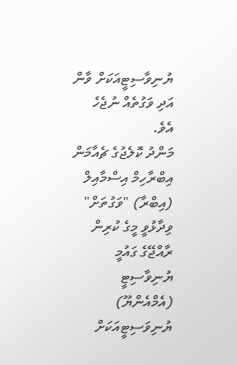ޔުނިވާސިޓީއަކަށް ވާން އަދި ވަގުތެއް ނުޖެހެ އެވެ.
މަންދު ކޮލެޖުގެ ޗެއާމަން އިބްރާހިމް އިސްމާއިލް (އިބްރާ) "ވަގުތަށް" ވިދާޅުވީ މީގެ ކުރިން ރާއްޖޭގެ ގައުމީ ޔުނިވާސިޓީ (އެމްއެންޔޫ) ޔުނިވަސިޓީއަކަށް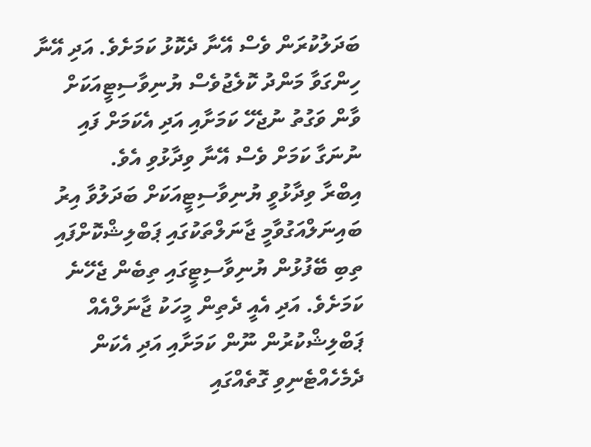ބަދަލުކުރަން ވެސް އޭނާ ދެކޮޅު ކަމަށެވެ. އަދި އޭނާ ހިންގަވާ މަންދު ކޮލެޖުވެސް ޔުނިވާސިޓީއަކަށް ވާން ވަގުތު ނުޖެހޭ ކަމަށާއި އަދި އެކަމަށް ފައި ނުނަގާ ކަމަށް ވެސް އޭނާ ވިދާޅުވި އެވެ.
އިބްރާ ވިދާޅުވީ ޔުނިވާސިޓީއަކަށް ބަދަލުވާ އިރު ބައިނަލްއަގުވާމީ ޖާނަލްތަކުގައި ޕަބްލިޝްކޮށްފައި ތިބި ބޭފުޅުން ޔުނިވާސިޓީގައި ތިބެން ޖެހޭނެ ކަމަށެވެ. އަދި އެއީ ދެތިން މީހަކު ޖާނަލްއެއް ޕަބްލިޝްކުރުން ނޫން ކަމަށާއި އަދި އެކަން ދެމެހެއްޓެނިވި ގޮތެއްގައި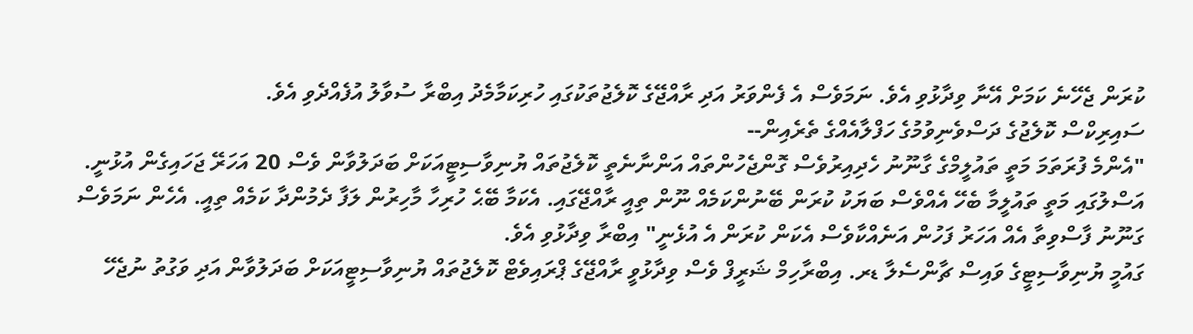ކުރަން ޖެހޭނެ ކަމަށް އޭނާ ވިދާޅުވި އެވެ. ނަމަވެސް އެ ފެންވަރު އަދި ރާއްޖޭގެ ކޮލެޖުތަކުގައި ހުރިކަމާމެދު އިބްރާ ސުވާލު އުފެއްދެވި އެވެ.
ސައިރިކްސް ކޮލެޖުގެ ދަސްވެނިވުމުގެ ހަފްލާއެއްގެ ތެރެއިން--
"އެންމެ ފުރަތަމަ މަތީ ތައުލީމްގެ ގާނޫނު ހެދިއިރުވެސް ގޮންޖެހުންތައް އަންނާނެތީ ކޮލެޖުތައް ޔުނިވާސިޓީއަކަށް ބަދަލުވާން ވެސް 20 އަހަރޭ ޖަހައިގެން އުޅުނީ. އަސްލުގައި މަތީ ތައުލީމާ ބެހޭ އެއްވެސް ބަޔަކު ކުރަން ބޭނުންކަމެއް ނޫން ތިއީ ރާއްޖޭގައި. އެކަމާ ބޭޙެ ހުރިހާ މާހިރުން ލަފާ ދެމުންދާ ކަމެއް ތިއީ. އެހެން ނަމަވެސް ގަނޫނު ފާސްވިތާ އެއް އަހަރު ފަހުން އަނެއްކާވެސް އެކަން ކުރަން އެ އުޅެނީ" އިބްރާ ވިދާޅުވި އެވެ.
ގައުމީ ޔުނިވާސިޓީގެ ވައިސް ޗާންސެލާ ޑރ. އިބްރާހިމް ޝަރީފް ވެސް ވިދާޅުވީ ރާއްޖޭގެ ޕްރައިވެޓް ކޮލެޖުތައް ޔުނިވާސިޓީއަކަށް ބަދަލުވާން އަދި ވަގުތު ނުޖެހޭ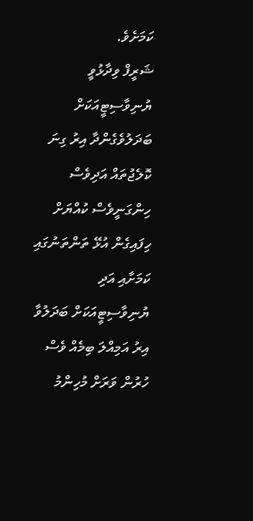ކަމަށެވެ.
ޝަރީފް ވިދާޅުވީ ޔުނިވާސިޓީއަކަށް ބަދަލުވެގެންދާ އިރު ގިނަ ކޮލެޖުތައް އަދިވެސް ހިންގަނީވެސް ކުއްޔަށް ހިފައިގެން އުޅޭ ތަންތަނުގައި ކަމަށާއި އަދި ޔުނިވާސިޓީއަކަށް ބަދަލުވާ އިރު އަމިއްލަ ބިމެއް ވެސް ހުރުން ވަރަށް މުހިންމު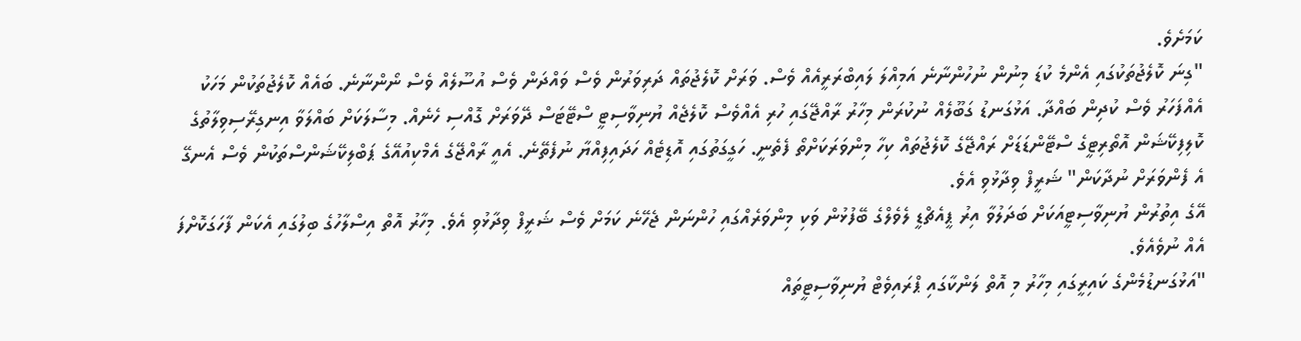ކަމަށެވެ.
"ގިނަ ކޮލެޖުތަކުގައި އެންމެ ކުޑަ މިނުން ނުހުންނާނެ އަމިއްލަ ލައިބްރަރީއެއް ވެސް. ވަރަށް ކޮލެޖުތައް ދަރިވަރުން ވެސް ވައްދަން ވެސް އުސޫލެއް ވެސް ނޯންނާނެ. ބައެއް ކޮލެޖުތަކުން މަހަކު އެއްފަހަރު ވެސް ކުދިން ބައްދާ. އަޅުގަނޑު ގަބޫލެއް ނުކުރަން މިހާރު ރާއްޖޭގައި ހުރި އެއްވެސް ކޮލެޖެއް ޔުނިވާސިޓީ ސްޓޭޓަސް ދޭވަރަށް ގޮއްސި ހެނެއް. މިސާލަކަށް ބައްލަވާ އިނގިރޭސިވިލާތުގެ ކޮލިފިކޭޝަން އޮތޯރިޓީގެ ސްޓޭންޑަޑަށް ރައްޖޭގެ ކޮލެޖުތައް ކިހާ މިންވަރަކަށްތޯ ފެތެނީ. ހަގީގަތުގައި އޮޑިޓެއް ހަދައިފިއްޔާ ނުފެތޭނެ. އެއީ ރާއްޖޭގެ އެމްކިއުއޭގެ ޕަބްލިކޭޝަންސްތަކުން ވެސް އެނގޭ އެ ފެންވަރަށް ނުދާކަން" ޝަރީފް ވިދާޅުވި އެވެ.
އޭގެ އިތުރުން ޔުނިވާސިޓީއަކަށް ބަދަލުވާ އިރު ޕީއެޗްޑީ ލެވެލްގެ ބޭފުޅުން ވަކި މިންވަރެއްގައި ހުންނަން ޖެހޭނެ ކަމަށް ވެސް ޝަރީފް ވިދާޅުވި އެވެ. މިހާރު އޮތް އިސްލާހުގެ ބިލުގައި އެކަން ފާހަގަކޮށްފަ އެއް ނުވެއެވެ.
"އަޅުގަނޑުމެންގެ ކައިރީގައި މިހާރު މި އޮތް ލަންކާގައި ޕްރައިވެޓް ޔުނިވާސިޓީތައް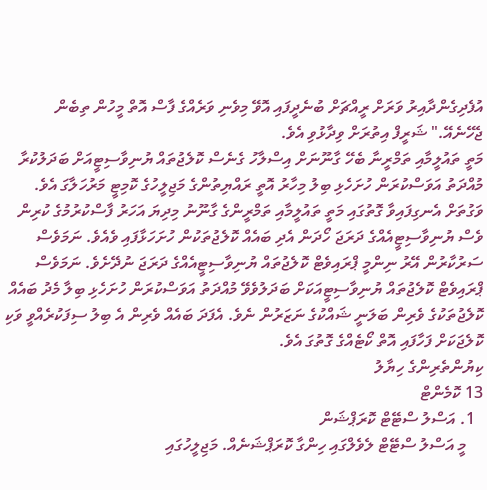އުފެދިގެންދާއިރު ވަރަށް ރީއްޗަށް ބުނެދީފައި އޮވޭ މިވެނި ވަރެއްގެ ފާސް އޮތް މީހުން ތިބެން ޖެހޭނެއޭ." ޝަރީފް އިތުރަށް ވިދާޅުވި އެވެ.
މަތީ ތައުލީމާއި ތަމްރީނާ ބެހޭ ގާނޫނަށް އިސްލާހު ގެނެސް ކޮލެޖުތައް ޔުނިވާސިޓީއަށް ބަދަލުކުރާ މުއްދަތު އަވަސްކުރަން ހުށަހެޅި ބިލު މިހާރު އޮތީ ރައްޔިތުންގެ މަޖިލީހުގެ ކޮމިޓީ މަރުހަލާގަ އެވެ. ވަގުތަށް އެނގިފައިވާ ގޮތުގައި މަތީ ތައުލީމާއި ތަމްރީންގެ ގާނޫނު މިދިޔަ އަހަރު ފާސްކުރުމުގެ ކުރިން ވެސް ޔުނިވާސިޓީއެއްގެ ދަރަޖަ ހޯދަން އެދި ބައެއް ކޮލެޖުތަކުން ހުށަހަޅާފައި ވެއެވެ. ނަމަވެސް ސަރުކާރުން އޭރު ނިންމީ ޕްރައިވެޓް ކޮލެޖުތައް ޔުނިވާސިޓީއެއްގެ ދަރަޖަ ނުދޭށެވެ. ނަމަވެސް ޕްރައިވެޓް ކޮލެޖުތައް ޔުނިވާސިޓީއަކަށް ބަދަލުވެވޭ މުއްދަތު އަވަސްކުރަން ހުށަހެޅި ބިލާ މެދު ބައެއް ކޮލެޖުތަކުގެ ވެރިން ބަލަނީ ޝައްކުގެ ނަޒަރުން ނެވެ. އެފަދަ ބައެއް ވެރިން އެ ބިލު ސިފަކުރެއްވީ ވަކި ކޮލެޖަކަށް ފަހާފައި އޮތް ކޯޓެއްގެ ގޮތުގަ އެވެ.
ކިޔުންތެރިންގެ ހިޔާލު
13 ކޮމެންޓް
  1. އަސްލު ސްޓޭޓް ކޮރަޕްޝަން
    މީ އަސްލު ސްޓޭޓް ލެވެލްގައި ހިންގާ ކޮރަޕްޝަނެއް. މަޖިލީހުގައި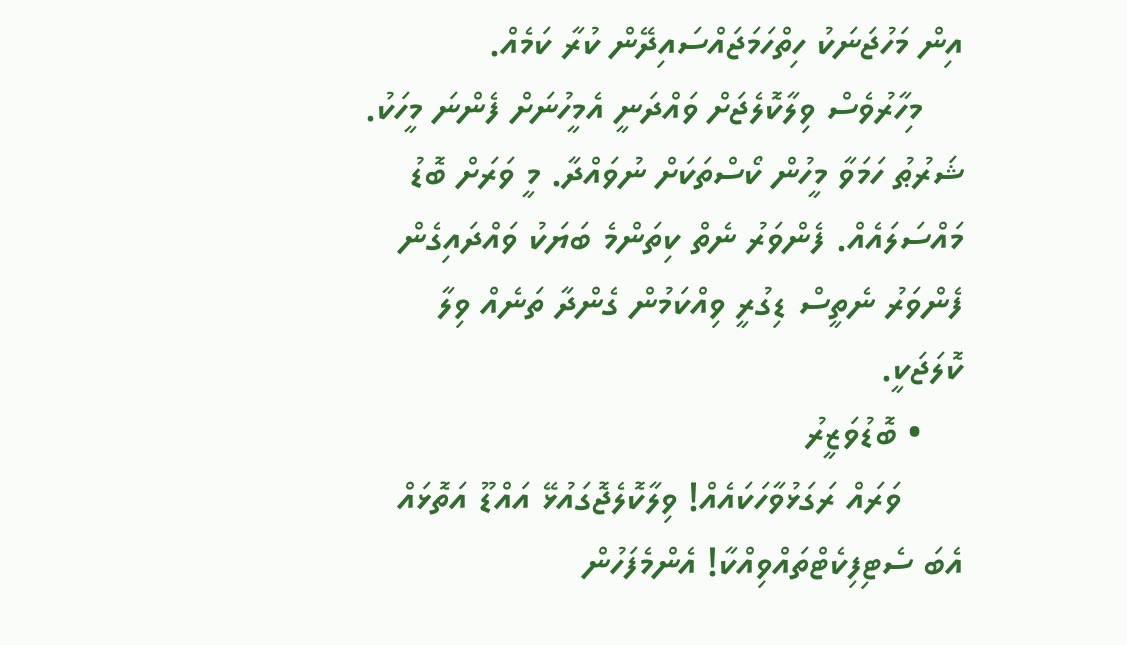އިން މަހުޖަނަކު ހިތްހަމަޖައްސައިދޭން ކުރާ ކަމެއް.
    މިހާރުވެސް ވިލާކޮލެޖަށް ވައްދަނީ އެމީހުނަށް ފެންނަ މީހަކު. ޝަރުޠު ހަމަވާ މީހުން ކޯސްތަކަށް ނުވައްދާ. މީ ވަރަށް ބޮޑު މައްސަލައެއް. ފެންވަރު ނެތް ކިތަންމެ ބަޔަކު ވައްދައިގެން ފެންވަރު ނެތީސް ޑިގުރީ ވިއްކަމުން ގެންދާ ތަނެއް ވިލާ ކޮލަޖަކީ.
    • ބޮޑުވަޒީރު
      ވަރައް ރަގަޅުވާހަކައެއް! ވިލާކޮލެޖޮގައުޅޭ އައްޑޫ އަތޮޅައް އެބަ ސެޓިފިކެޓްތައްވިއްކާ! އެންމެފަހުން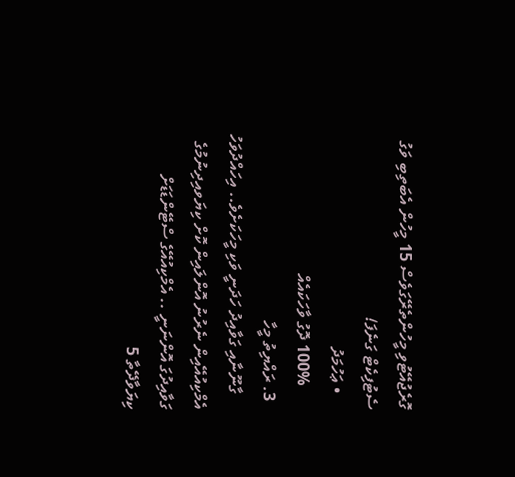ގޮރެޖުއޭޓުވި މީހުންތެރޭގަވެސް 15 މީހުން އެބަތިބި ވަގު ސެޓުފިކެޓް ގަނެފަ!
    • ޢަހުމަދު
      100% ދޮގު ވާހަކައެއް
  3. ރައްޔިތު މީހާ
    ގާނޫނާއި ގަވާއިދު ހަދަނީ ވަކި މީހަކަށެވެ.. އިހައްދުވަހު އެމްކިއުއޭއިން ނެރުނު އޮންލައިން ކޮށް ކިޔަވއިދިނުމުގެ ގަވާއިދުގަ އޮންނަނީ .. އެމްކިއުއޭގެ ސްޓޭންޑަޑަށް ކިޔަވާދޭތާ 5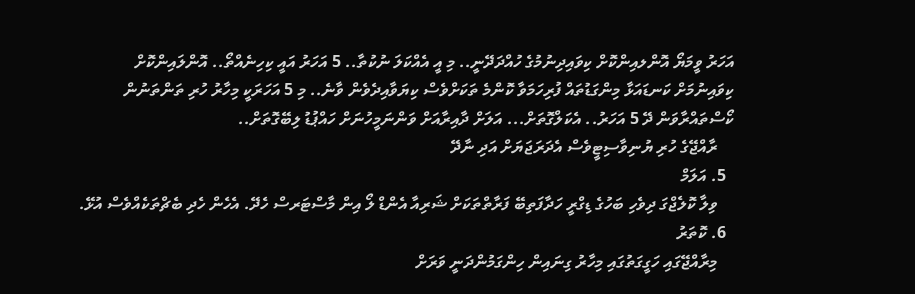އަހަރު ވީމަޔޯ އޮންލއިންކޮށް ކިވައިދިނުމުގެ ހުއްދަދޭނީ.. މި އީ އެއްކަލަ ނުކުތާ.. 5 އަހަރު އައީ ކިހިނެއްތޯ.. އޮންލައިންކޮށް ކިވައިނުމަށް ކަނޑައަޅާ މިންގަޑުތައް ފުރިހަމަވާ ކޮންމެ ތަކަށްވެސް ކިޔަވާއިދެވެން ވާނެ.. މި 5 އަހަރަކީ މިހާރު ހުރި ތަންތަނުން ކޯސްތައްރާވަން ދޭ 5 އަހަރު.. އެކަލްގޮތަށް... އަލަށް ދާއިރާއަށް ވަންނަމީހުނަށް ހައްޕުޑު ލިބޭގޮތަށް..
    ރާއްޖޭގެ ހުރި ޔުނިވާސިޓީވެސް އެދަރަޖަޔަށް އަދި ނާދޭ
  5. އަލަމް
    ވިލާ ކޮލެޖްގަ ދިވެހި ބަހުގެ ޑިގްރީ ހަދާފަތިބޭ ފަރާތްތަކަށް ޝަރިއާ އެންޑް ލޯ އިން މާސްޓަރސް ހެދޭ. އެހެން ހެދި ބެޗްތަކެއްވެސް އުޅޭ.
  6. ކޮތަރު
    މިރާއްޖޭގައި ހަގީގަތުގައި މިހާރު ގިނައިން ހިންގަމުންދަނީ ވަރަށް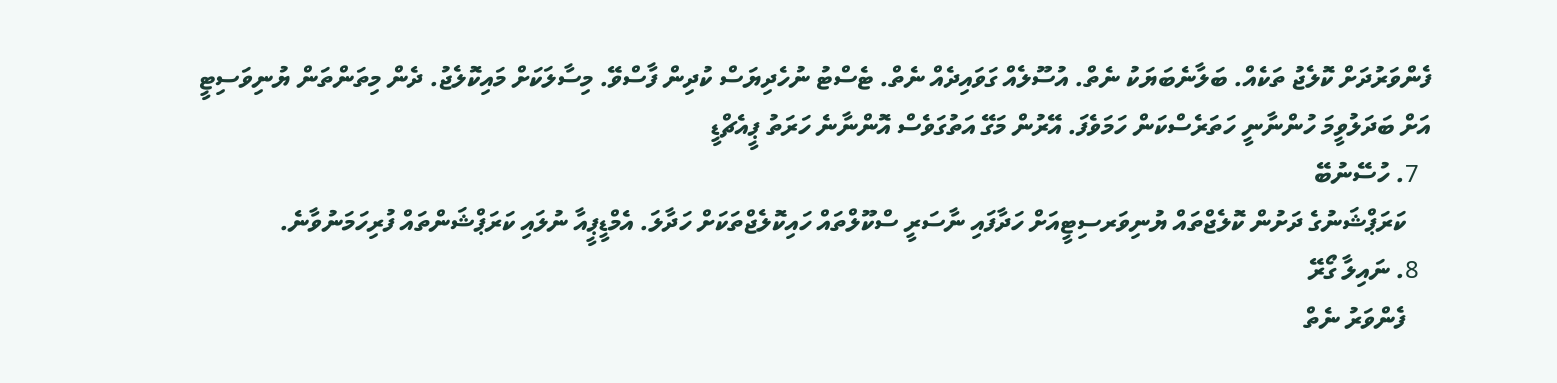ފެންވަރުދަށް ކޮލެޖު ތަކެއް. ބަލާނެބަޔަކު ނެތް. އުސޫލެއް ގަވައިދެއް ނެތް. ޓެސްޓު ނުހެދިޔަސް ކުދިން ފާސްވޭ. މިސާލަކަށް މައިކޮލެޖު. ދެން މިތަންތަން ޔުނިވަސިޓީ އަށް ބަދަލުވީމަ ހުންނާނީ ހަތަރެސްކަން ހަމަވެފަ. އޭރުން މަގޭ އަތުގަވެސް އޮންނާނެ ހަރަތު ޕީއެޗްޑީ
  7. ހުސޭނުބޭ
    ކަރަޕްޝަނުގެ ދަށުން ކޮލެޖްތައް ޔުނިވަރސިޓީއަށް ހަދާފައި ނާސަރީ ސްކޫލްތައް ހައިކޮލެޖްތަކަށް ހަދާލަ. އެމްޑީޕީއާ ނުލައި ކަރަޕްޝަންތައް ފުރިހަމަނުވާނެ.
  8. ނައިލާ ގޯރޭ
    ފެންވަރު ނެތް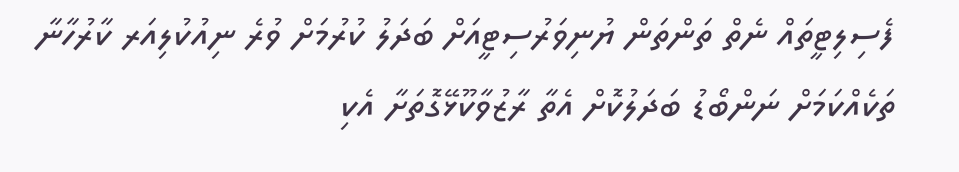ފެސިލިޓީތައް ނެތް ތަންތަން ޔުނިވަރުސިޓީއަށް ބަދަލު ކުރުމަށް ވުރެ ނިއުކުލިއަރ ކާރުހާނާ ތަކެއްކަމަށް ނަންބޯޑު ބަދަލުކޮށް އެތާ ރާޒުވާކޫޅޭގޮތަށާ އެކި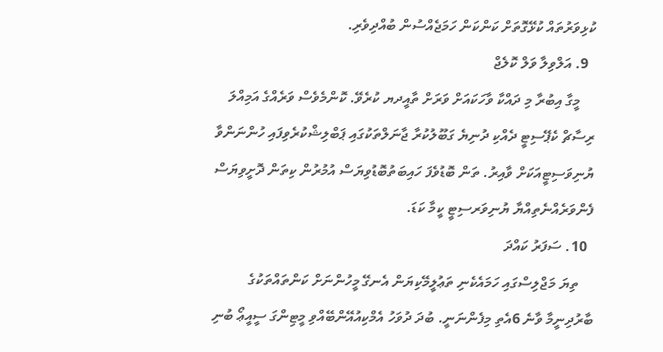ކުޅިވަރުތައް ކުޅޭގޮތަށް ކަންކަން ހަމަޖެއްސުން ބުއްދިވެރި.
  9. އަލްވިލާ ވަލް ކޮލެޖް
    މީގާ އިބުރާ މި ދައްކާ ވާހަކައަށް ވަރަށް ތާއީދޔ ކުރެވޭ. ކޮންމެވެސް ވަރެއްގެ އަމިއްލަ ރިސާޗް ކެޕޭސިޓީ ދެއްކި ދުނިޔެ ގަބޫލުކުރާ ޖާނަލްތަކުގައި ޕަބްލިޝްކުރެވިފައި ހުންނަންވާ ޔުނިވަސިޓީއަކަށް ވާއިރު. ތަން ބޮޑުވެފަ ހައިބަތުބޮޑުވިޔަސް އުމުރުން ކިތަން ދޮށީވިޔަސް ފެންވަރެއްނެތިއްޔާ ޔުނިވަރސިޓީ ކީމާ ކަޑަ.
  10. ސަފަރު ކައްދަ
    ތިޔަ މަޖްލިސްގައި ހަމައެކެނި ތަޢުލީމޭކިޔަން އެނގޭ މީހުންނަށް ކަންތައްތަކުގެ ބާރުދިނީމާ ވާނެ 6އެތި މިފެންނަނީ. ބުދަ ދުވަހު އެމްކިއުއޭންބޭއްވި މީޓިންގަ ސީއީޢޯ ބުނި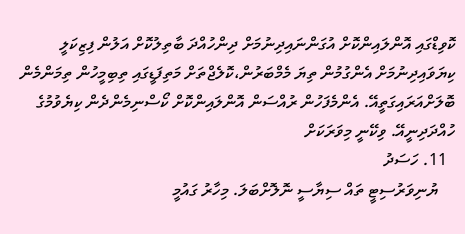ކޮވިޑްގައި އޮންލައިންކޮށް އުގަންނައިދިނުމަށް ދިންހުއްދަ ބާތިލުކޮށް އަލުން ފިޒިކަލީ ކިޔަވައިދިނުމަށް އެންގުމުން ތިޔަ މެމްބަރުން،ކޮލެޖްތަށް މަތިފަޑީގައި ތިބިމީހުން ތިމަންމެން ބޮލަށްއަރައިގަތީއޭ. އެންމެފަހުން ރުއްސަން އޮންލައިންކޮށް ކޯސްނިމެންދެން ކިޔެވުމުގެ ހުއްދަދިނީއޭ. ވިކޭނީ މިވަރަކަށް
  11. ހަސަދު
    ޔުނިވަރުސިޓީ ތައް ސިޔާސީ ނޮލޮށްބަލަ. މިހާރު ގައުމީ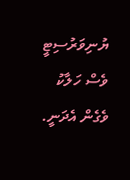ޔުނިވަރުސިޓީ ވެސް ހަލާކު ވެގެން އެދަނީ.